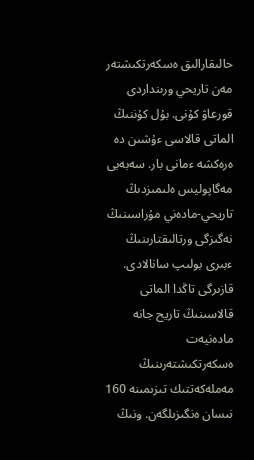حالىقارالىق ەسكەرتكىشتەر مەن تاريحي ورىنداردى قورعاۋ كۇنى. بۇل كۇننىڭ الماتى قالاسى ءۇشىن دە ەرەكشە ءمانى بار. سەبەبى مەگاپوليس ەلىمىزدىڭ تاريحي-مادەني مۇراسىنىڭ نەگىزگى ورتالىقتارىنىڭ ءبىرى بولىپ سانالادى.
قازىرگى تاڭدا الماتى قالاسىنىڭ تاريح جانە مادەنيەت ەسكەرتكىشتەرىنىڭ مەملەكەتتىك تىزىمىنە 160 نىسان ەنگىزىلگەن. ونىڭ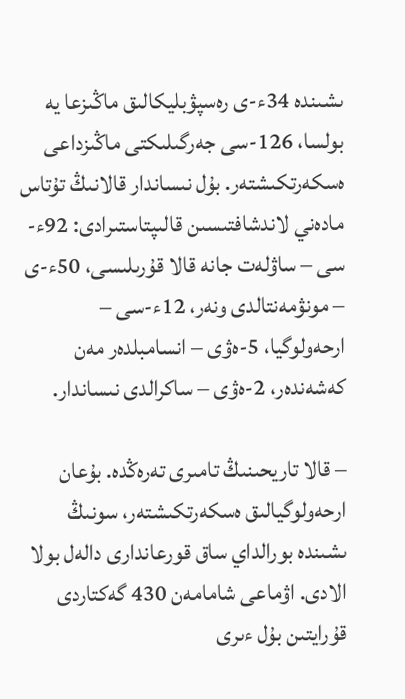ىشىندە 34ء-ى رەسپۋبليكالىق ماڭىزعا يە بولسا، 126-سى جەرگىلىكتى ماڭىزداعى ەسكەرتكىشتەر. بۇل نىساندار قالانىڭ تۇتاس مادەني لاندشافتىسىن قالىپتاستىرادى: 92ء-سى – ساۋلەت جانە قالا قۇرىلىسى، 50ء-ى – مونۋمەنتالدى ونەر، 12ء-سى – ارحەولوگيا، 5-ەۋى – انسامبلدەر مەن كەشەندەر، 2-ەۋى – ساكرالدى نىساندار.

– قالا تاريحىنىڭ تامىرى تەرەڭدە. بۇعان ارحەولوگيالىق ەسكەرتكىشتەر، سونىڭ ىشىندە بورالداي ساق قورعاندارى دالەل بولا الادى. اۋماعى شامامەن 430 گەكتاردى قۇرايتىن بۇل ءىرى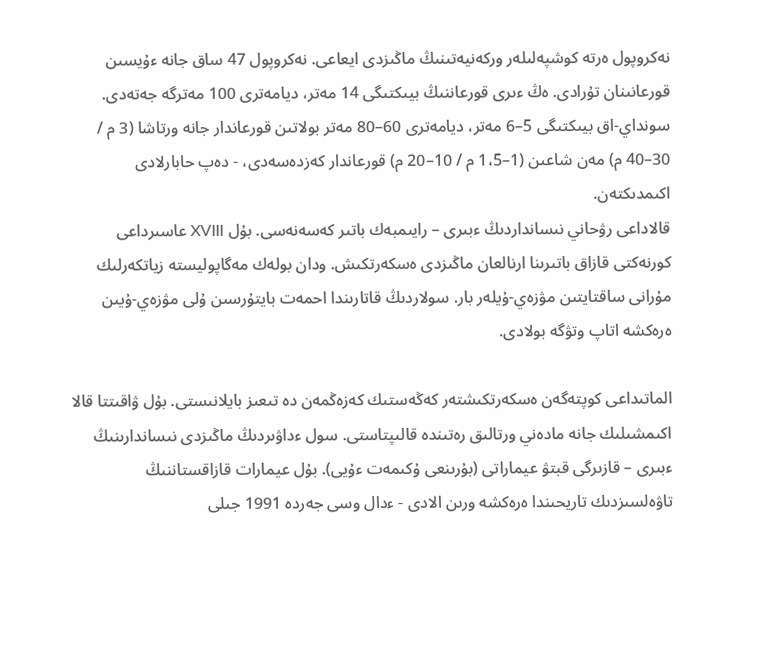نەكروپول ەرتە كوشپەلىلەر وركەنيەتىنىڭ ماڭىزدى ايعاعى. نەكروپول 47 ساق جانە ءۇيسىن قورعانىنان تۇرادى. ەڭ ءىرى قورعاننىڭ بيىكتىگى 14 مەتر، ديامەترى 100 مەترگە جەتەدى. سونداي-اق بيىكتىگى 5–6 مەتر، ديامەترى 60–80 مەتر بولاتىن قورعاندار جانە ورتاشا (3 م / 30–40 م) مەن شاعىن (1–1،5 م / 10–20 م) قورعاندار كەزدەسەدى، - دەپ حابارلادى اكىمدىكتەن.
قالاداعى رۋحاني نىسانداردىڭ ءبىرى – رايىمبەك باتىر كەسەنەسى. بۇل XVIII عاسىرداعى كورنەكتى قازاق باتىرىنا ارنالعان ماڭىزدى ەسكەرتكىش. ودان بولەك مەگاپوليستە زياتكەرلىك مۇرانى ساقتايتىن مۋزەي-ۇيلەر بار. سولاردىڭ قاتارىندا احمەت بايتۇرسىن ۇلى مۋزەي-ۇيىن ەرەكشە اتاپ وتۋگە بولادى.

الماتىداعى كوپتەگەن ەسكەرتكىشتەر كەڭەستىك كەزەڭمەن دە تىعىز بايلانىستى. بۇل ۋاقىتتا قالا اكىمشىلىك جانە مادەني ورتالىق رەتىندە قالىپتاستى. سول ءداۋىردىڭ ماڭىزدى نىساندارىنىڭ ءبىرى – قازىرگى قبتۋ عيماراتى (بۇرىنعى ۇكىمەت ءۇيى). بۇل عيمارات قازاقستاننىڭ تاۋەلسىزدىك تاريحىندا ەرەكشە ورىن الادى - ءدال وسى جەردە 1991 جىلى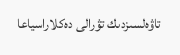تاۋەلسىزدىك تۋرالى دەكلاراسياعا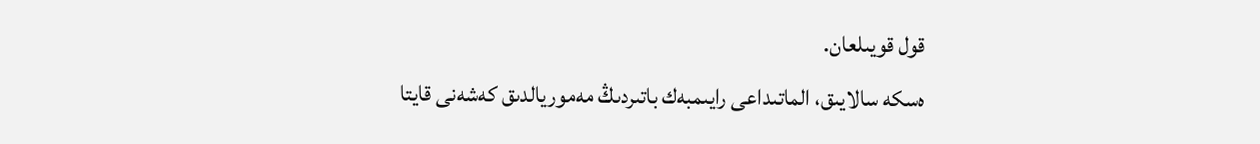قول قويىلعان.
ەسكە سالايىق، الماتىداعى رايىمبەك باتىردىڭ مەموريالدىق كەشەنى قايتا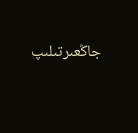جاڭعىرتىلىپ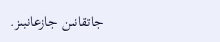جاتقانىن جازعانبىز.